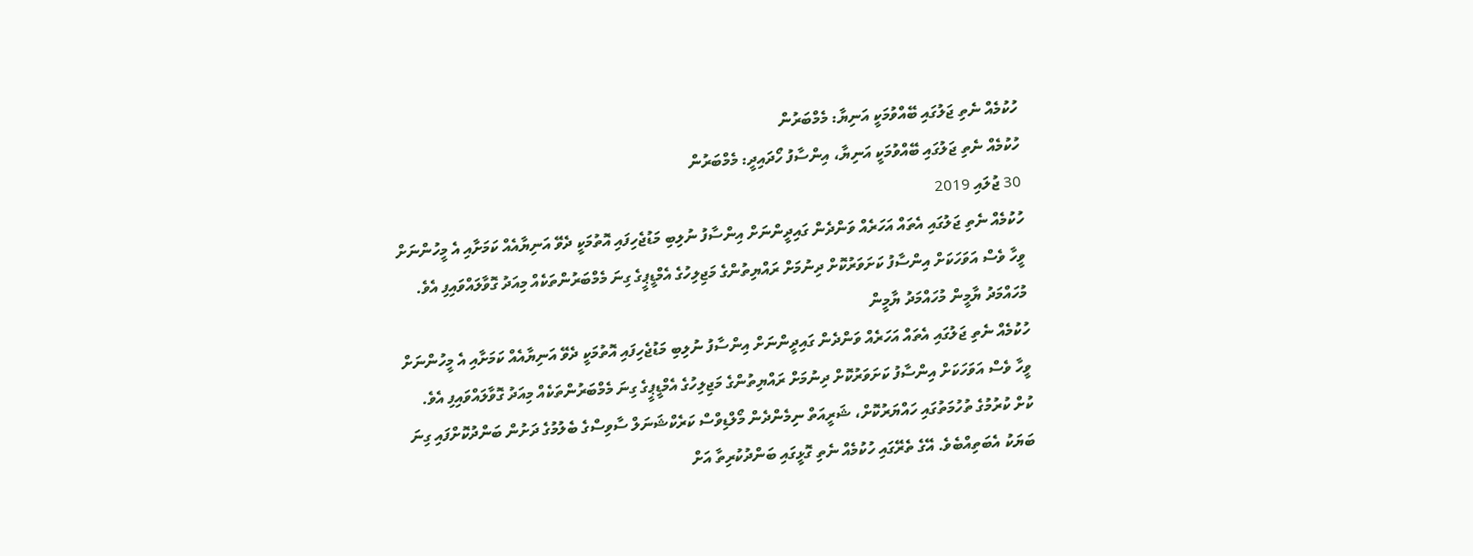ހުކުމެއް ނެތި ޖަލުގައި ބޭއްވުމަކީ އަނިޔާ: މެމްބަރުން
ހުކުމެއް ނެތި ޖަލުގައި ބޭއްވުމަކީ އަނިޔާ، އިންސާފު ހޯދައިދީ: މެމްބަރުން
30 ޖުލައި 2019
ހުކުމެއް ނެތި ޖަލުގައި އެތައް އަހަރެއް ވަންދެން ގައިދީންނަށް އިންސާފު ނުލިބި މަޑުޖެހިފައި އޮތުމަކީ ދެވޭ އަނިޔާއެއް ކަމަށާއި އެ މީހުންނަށް ވީހާ ވެސް އަވަހަކަށް އިންސާފު ކަށަވަރުކޮށް ދިނުމަށް ރައްޔިތުންގެ މަޖިލިހުގެ އެމްޑީޕީގެ ގިނަ މެމްބަރުންތަކެއް މިއަދު ގޮވާލައްވައިފި އެވެ.
މުހައްމަދު ޔާމީން މުހައްމަދު ޔާމީން
ހުކުމެއް ނެތި ޖަލުގައި އެތައް އަހަރެއް ވަންދެން ގައިދީންނަށް އިންސާފު ނުލިބި މަޑުޖެހިފައި އޮތުމަކީ ދެވޭ އަނިޔާއެއް ކަމަށާއި އެ މީހުންނަށް ވީހާ ވެސް އަވަހަކަށް އިންސާފު ކަށަވަރުކޮށް ދިނުމަށް ރައްޔިތުންގެ މަޖިލިހުގެ އެމްޑީޕީގެ ގިނަ މެމްބަރުންތަކެއް މިއަދު ގޮވާލައްވައިފި އެވެ.
ކުށް ކުރުމުގެ ތުހުމަތުގައި ހައްޔަރުކޮށް، ޝަރީއަތް ނިމެންދެން މޯލްޑިވްސް ކަރެކްޝަނަލް ސާވިސްގެ ބެލުމުގެ ދަށުން ބަންދުކޮށްފައި ގިނަ ބަޔަކު އެބަތިއްބެވެ. އޭގެ ތެރޭގައި ހުކުމެއް ނެތި ގޮޅީގައި ބަންދުކުރިތާ އަށް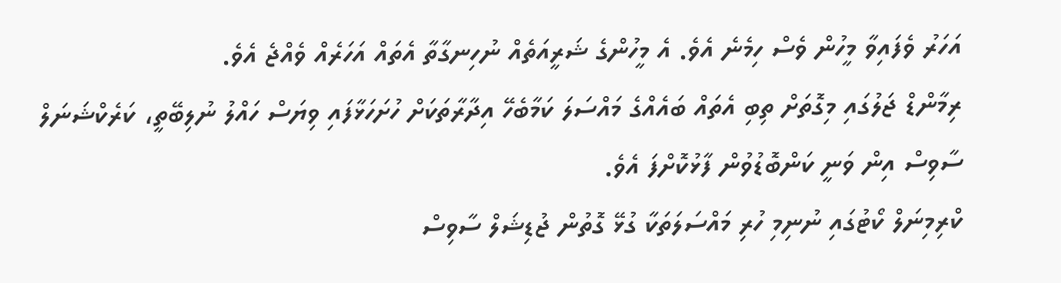އަހަރު ވެފައިވާ މީހުން ވެސް ހިމެނެ އެވެ. އެ މީހުންގެ ޝަރީއަތެއް ނުހިނގާތާ އެތައް އަހަރެއް ވެއްޖެ އެވެ.
ރިމާންޑް ޖަލުގައި މިގޮތަށް ތިބި އެތައް ބައެއްގެ މައްސަލަ ކަމާބެހޭ އިދާރާތަކަށް ހުށަހަޅާފައި ވިޔަސް ހައްލު ނުލިބޭތީ، ކަރެކްޝަނަލް ސާވިސް އިން ވަނީ ކަންބޮޑުވުން ފާޅުކޮށްފަ އެވެ.
ކްރިމިނަލް ކޯޓުގައި ނުނިމި ހުރި މައްސަލަތަކާ ގުޅޭ ގޮތުން ޖުޑިޝަލް ސާވިސް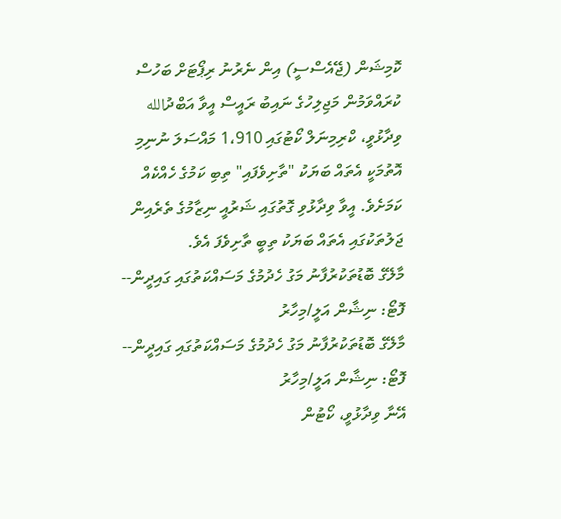ކޮމިޝަން (ޖޭއެސްސީ) އިން ނެރުނު ރިޕޯޓަށް ބަހުސް ކުރައްވަމުން މަޖިލިހުގެ ނައިބު ރައީސް އީވާ އަބްދުالله ވިދާޅުވީ، ކްރިމިނަލް ކޯޓުގައި 1،910 މައްސަލަ ނުނިމި އޮތުމަކީ އެތައް ބަޔަކު "ތާށިވެފައި" ތިބި ކަމުގެ ހެއްކެއް ކަމަށެވެ. އީވާ ވިދާޅުވި ގޮތުގައި ޝަރުއީ ނިޒާމުގެ ތެރެއިން ޖަލުތަކުގައި އެތައް ބަޔަކު ތިބީ ތާށިވެފަ އެވެ.
މާލޭގެ ބޮޑުތަކުރުފާނު މަގު ހެދުމުގެ މަސައްކަތުގައި ގައިދީން-- ފޮޓޯ: ނިޝާން އަލީ/މިހާރު
މާލޭގެ ބޮޑުތަކުރުފާނު މަގު ހެދުމުގެ މަސައްކަތުގައި ގައިދީން-- ފޮޓޯ: ނިޝާން އަލީ/މިހާރު
އޭނާ ވިދާޅުވީ، ކޯޓުން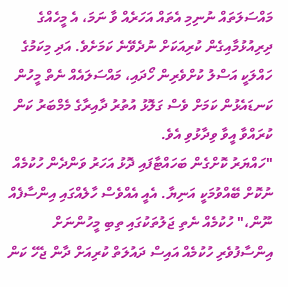މައްސަލަތައް ނުނިމި އެތައް އަހަރެއް ވާ ނަމަ، އެ މީހެއްގެ ދިރިއުޅުމާއިގެން ކުރިއަކަށް ނުދެވޭނެ ކަމަށެވެ. އަދި މިކަމުގެ ހައްލަކީ އަސްލު ކުށްވެރިން ހޯދައި، މައްސަލައެއް ނެތް މީހުން ކަނޑައެޅުން ކަމަށް ވެސް ގަލޮޅު އުތުރު ދާއިރާގެ މެމްބަރު ކަން ކުރައްވާ އީވާ ވިދާޅުވި އެވެ.
"ހައްޔަރު ކޮށްގެން ބަހައްޓާފައި ދޮޅު އަހަރު ވަންދެން ހުކުމެއް ނުކޮށް ބޭއްވުމަކީ އަނިޔާ. އެއީ އެއްވެސް ހާލެއްގައި އިންސާފެއް ނޫން،" ހުކުމެއް ނެތި ޖަލުތަކުގައި ތިބި މީހުންނަށް އިންސާފުވެރި ހުކުމެއް އައިސް ދައުލަތް ކުރިއަށް ދާން ޖެހޭ ކަން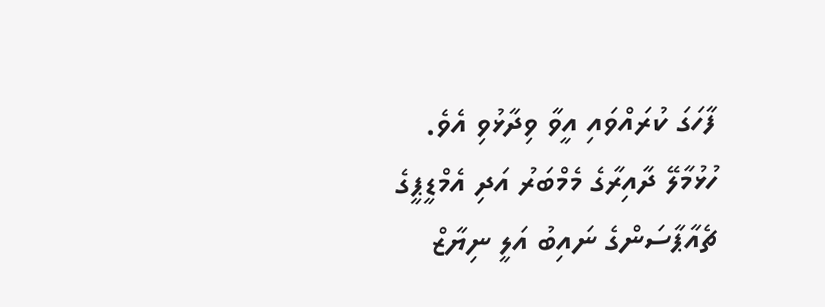ފާހަގަ ކުރައްވައި އީވާ ވިދާޅުވި އެވެ.
ހުޅުމާލޭ ދާއިރާގެ މެމްބަރު އަދި އެމްޑީޕީގެ ޗެއާޕާސަންގެ ނައިބު އަލީ ނިޔާޒް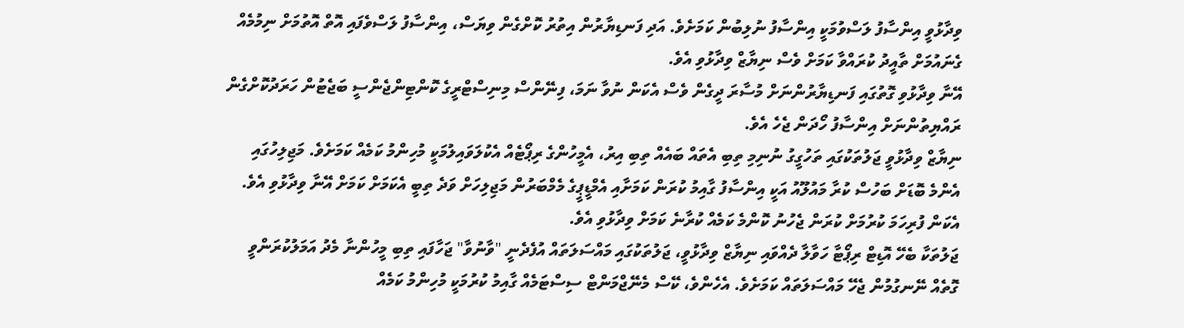ވިދާޅުވީ އިންސާފު ލަސްވުމަކީ އިންސާފު ނުލިބުން ކަމަށެވެ. އަދި ފަނޑިޔާރުން އިތުރު ކޮށްގެން ވިޔަސް، އިންސާފު ލަސްވެފައި އޮތް އޮތުމަށް ނިމުމެއް ގެނައުމަށް ތާއީދު ކުރައްވާ ކަމަށް ވެސް ނިޔާޒް ވިދާޅުވި އެވެ.
އޭނާ ވިދާޅުވި ގޮތުގައި ފަނޑިޔާރުންނަށް މުސާރަ ދީގެން ވެސް އެކަން ނުވާ ނަމަ، ފިނޭންސް މިނިސްޓްރީގެ ކޮންޓިންޖެންސީ ބަޖެޓުން ހަރަދުކޮށްގެން ރައްޔިތުންނަށް އިންސާފު ހޯދަން ޖެހެ އެވެ.
ނިޔާޒް ވިދާޅުވީ ޖަލުތަކުގައި ތަހުގީގު ނުނިމި ތިބި އެތައް ބައެއް ތިބި އިރު، އެމީހުންގެ ރިޕޯޓެއް އެކުލަވައިލުމަކީ މުހިންމު ކަމެއް ކަމަށެވެ. މަޖިލިހުގައި އެންމެ ބޮޑަށް ބަހުސް ކުރާ މައުލޫއު އަކީ އިންސާފު ގާއިމު ކުރަން ކަމަށާއި އެމްޑީޕީގެ މެމްބަރުން މަޖިލިހަށް ވަދެ ތިބީ އެކަމަށް ކަމަށް އޭނާ ވިދާޅުވި އެވެ. އެކަން ފުރިހަމަ ކުރުމަށް ކުރަން ޖެހުނު ކޮންމެ ކަމެއް ކުރާނެ ކަމަށް ވިދާޅުވި އެވެ.
ޖަލުތަކާ ބެހޭ އޮޑިޓް ރިޕޯޓާ ހަވާލާ ދެއްވައި ނިޔާޒް ވިދާޅުވީ، ޖަލުތަކުގައި މައްސަލަތައް އުފެދެނީ "ވާނުވާ" ޖަހާފައި ތިބި މީހުންނާ މެދު އަމަލުކުރަންވީ ގޮތެއް ނޭނގުމުން ޖެހޭ މައްސަލަތައް ކަމަށެވެ. އެހެންވެ، ކޭސް މެނޭޖްމަންޓް ސިސްޓަމެއް ގާއިމު ކުރުމަކީ މުހިންމު ކަމެއް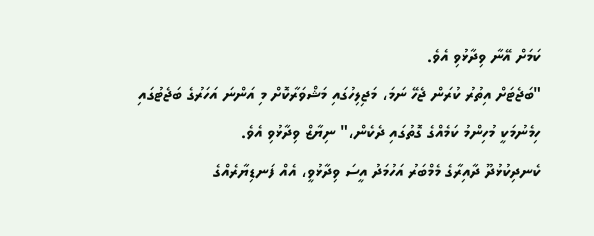ކަމަށް އޭނާ ވިދާޅުވި އެވެ.
"ބަޖެޓަށް އިތުރު ކުރަން ޖެހޭ ނަމަ، މަޖިލިހުގައި މަޝްވަރާކޮށް މި އަންނަ އަހަރުގެ ބަޖެޓުގައި ހިމެނުމަކީ މުހިންމު ކަމެއްގެ ގޮތުގައި ދެކެން،" ނިޔާޒް ވިދާޅުވި އެވެ.
ކެނދިކުޅުދޫ ދާއިރާގެ މެމްބަރު އަހުމަދު އީސަ ވިދާޅުވީ، އެއް ފަނޑިޔާރެއްގެ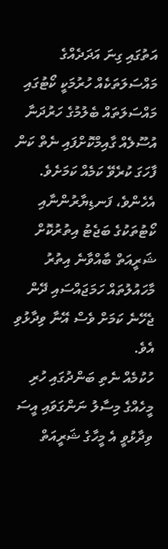އަތުގައި ގިނަ އަދަދެއްގެ މައްސަލަތަކެއް ހުރުމަކީ ކޯޓުގައި މައްސަލަތައް ބެލުމުގެ ހަރުދަނާ އުސޫލެއް ގާއިމްކޮށްފައި ނެތް ކަން ފާހަގަ ކުރެވޭ ކަމެއް ކަމަށެވެ. އެހެންވެ، ފަނޑިޔާރުންނާއި ކޯޓުތަކުގެ ބަޖެޓު އިތުރުކޮށް ޝަރީއަތް ބާއްވާނެ އިތުރު މާހައުލުތައް ހަމަޖައްސައި ދޭން ޖެހޭނެ ކަމަށް ވެސް އޭނާ ވިދާޅުވި އެވެ.
ހުކުމެއް ނެތި ބަންދުގައި ހުރި މީހެއްގެ މިސާލު ނަންގަވައި އީސަ ވިދާޅުވީ އެ މީހާގެ ޝަރީއަތް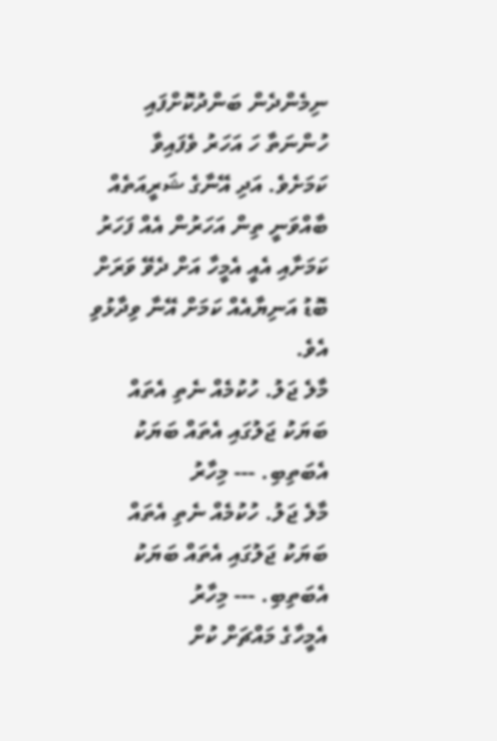ނިމެންދެން ބަންދުކޮށްފައި ހުންނަތާ ހަ އަހަރު ވެފައިވާ ކަމަށެވެ. އަދި އޭނާގެ ޝަރީއަތެއް ބާއްވަނީ ތިން އަހަރުން އެއް ފަހަރު ކަމަށާއި އެއީ އެމީހާ އަށް ދެވޭ ވަރަށް ބޮޑު އަނިޔާއެއް ކަމަށް އޭނާ ވިދާޅުވި އެވެ.
މާލެ ޖަލު. ހުކުމެއް ނެތި އެތައް ބަޔަކު ޖަލުގައި އެތައް ބަޔަކު އެބަތިބި. --- މިހާރު
މާލެ ޖަލު. ހުކުމެއް ނެތި އެތައް ބަޔަކު ޖަލުގައި އެތައް ބަޔަކު އެބަތިބި. --- މިހާރު
އެމީހާގެ މައްޗަށް ކުށް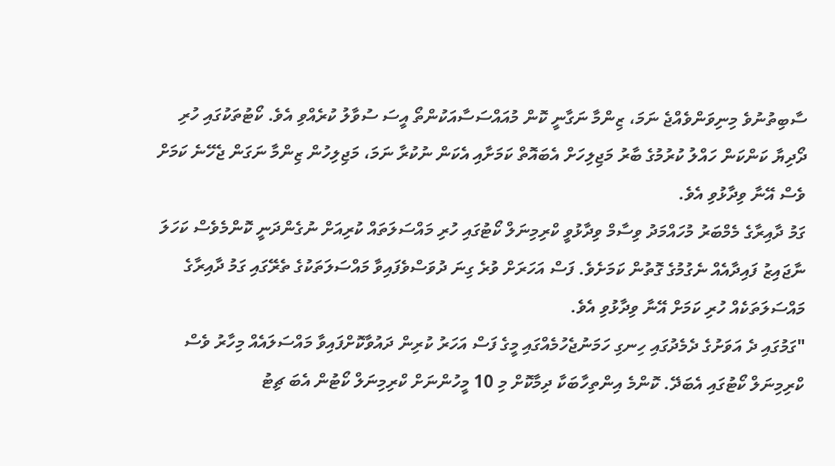ސާބިތުނުވެ މިނިވަންވެއްޖެ ނަމަ، ޒިންމާ ނަގާނީ ކޮން މުއައްސަސާއަކުންތޯ އީސަ ސުވާލު ކުރެއްވި އެވެ. ކޯޓުތަކުގައި ހުރި ދޯދިޔާ ކަންކަން ހައްލު ކުރުމުގެ ބާރު މަޖިލިހަށް އެބައޮތް ކަމަށާއި އެކަން ނުކުރާ ނަމަ، މަޖިލިހުން ޒިންމާ ނަގަން ޖެހޭނެ ކަމަށް ވެސް އޭނާ ވިދާޅުވި އެވެ.
ގަމު ދާއިރާގެ މެމްބަރު މުހައްމަދު ވިސާމް ވިދާޅުވީ ކްރިމިނަލް ކޯޓުގައި ހުރި މައްސަލަތައް ކުރިއަށް ނުގެންދަނީ ކޮންމެވެސް ކަހަލަ ނާޖައިޒު ފައިދާއެއް ނެގުމުގެ ގޮތުން ކަމަށެވެ. ފަސް އަހަރަށް ވުރެ ގިނަ ދުވަސްވެފައިވާ މައްސަލަތަކުގެ ތެރޭގައި ގަމު ދާއިރާގެ މައްސަލަތަކެއް ހުރި ކަމަށް އޭނާ ވިދާޅުވި އެވެ.
"ގަމުގައި ދެ އަވަށުގެ ދެމެދުގައި ހިނގި ހަމަނުޖެހުމެއްގައި މީގެ ފަސް އަހަރު ކުރިން ދައުވާކޮށްފައިވާ މައްސަލައެއް މިހާރު ވެސް ކްރިމިނަލް ކޯޓުގައި އެބަދޭ. ކޮންމެ އިންތިހާބަކާ ދިމާކޮށް މި 10 މީހުންނަށް ކްރިމިނަލް ކޯޓުން އެބަ ޗިޓު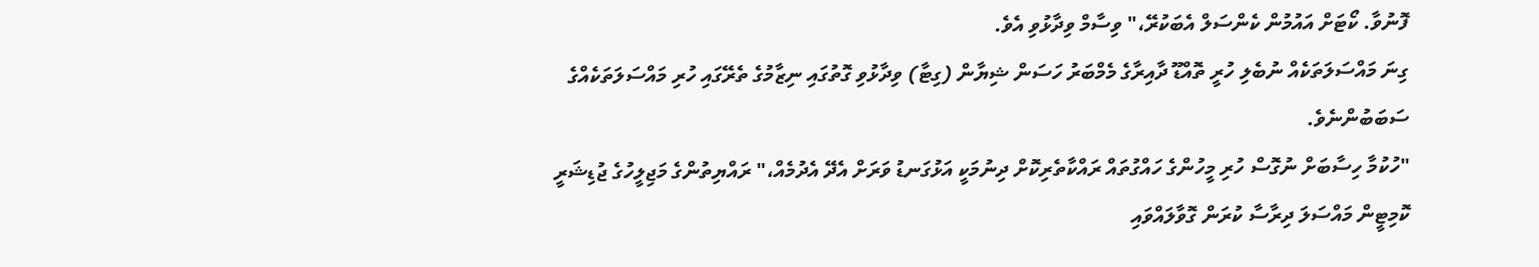ފޮނުވާ. ކޯޓަށް އައުމުން ކެންސަލް އެބަކުރޭ،" ވިސާމް ވިދާޅުވި އެވެ.
ގިނަ މައްސަލަތަކެއް ނުބެލި ހުރީ ތޮއްޑޫ ދާއިރާގެ މެމްބަރު ހަސަން ޝިޔާން (ގިޓާ) ވިދާޅުވި ގޮތުގައި ނިޒާމުގެ ތެރޭގައި ހުރި މައްސަލަތަކެއްގެ ސަބަބުންނެވެ.
"ހުކުމާ ހިސާބަށް ނުގޮސް ހުރި މީހުންގެ ހައްގުތައް ރައްކާތެރިކޮށް ދިނުމަކީ އަޅުގަނޑު ވަރަށް އެދޭ އެދުމެއް،" ރައްޔިތުންގެ މަޖިލީހުގެ ޖުޑިޝަރީ ކޮމިޓީން މައްސަލަ ދިރާސާ ކުރަން ގޮވާލައްވައި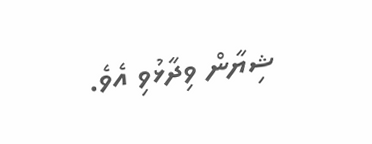ޝިޔާން ވިދާޅުވި އެވެ.